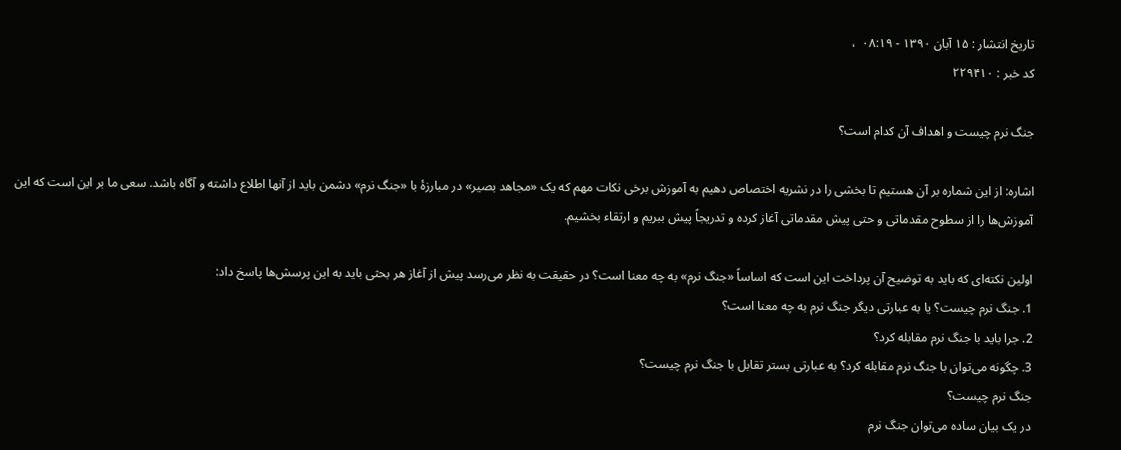تاریخ انتشار : ۱۵ آبان ۱۳۹۰ - ۰۸:۱۹  ،
کد خبر : ۲۲۹۴۱۰

جنگ نرم چیست و اهداف آن کدام است؟

اشاره: از این شماره بر آن هستیم تا بخشی را در نشریه اختصاص دهیم به آموزش برخی نکات مهم که یک «مجاهد بصیر» در مبارزۀ با «جنگ نرم» دشمن باید از آنها اطلاع داشته و آگاه باشد. سعی ما بر این است که این آموزش‌ها را از سطوح مقدماتی و حتی پیش مقدماتی آغاز کرده و تدریجاً پیش ببریم و ارتقاء بخشیم.

اولین نکته‌ای که باید به توضیح آن پرداخت این است که اساساً «جنگ نرم» به چه معنا است؟ در حقیقت به نظر می‌رسد پیش از آغاز هر بحثی باید به این پرسش‌ها پاسخ داد:
1. جنگ نرم چیست؟ یا به عبارتی دیگر جنگ نرم به چه معنا است؟
2. جرا باید با جنگ نرم مقابله کرد؟
3. چگونه می‌توان با جنگ نرم مقابله کرد؟ به عبارتی بستر تقابل با جنگ نرم چیست؟
جنگ نرم چیست؟
در یک بیان ساده می‌توان جنگ نرم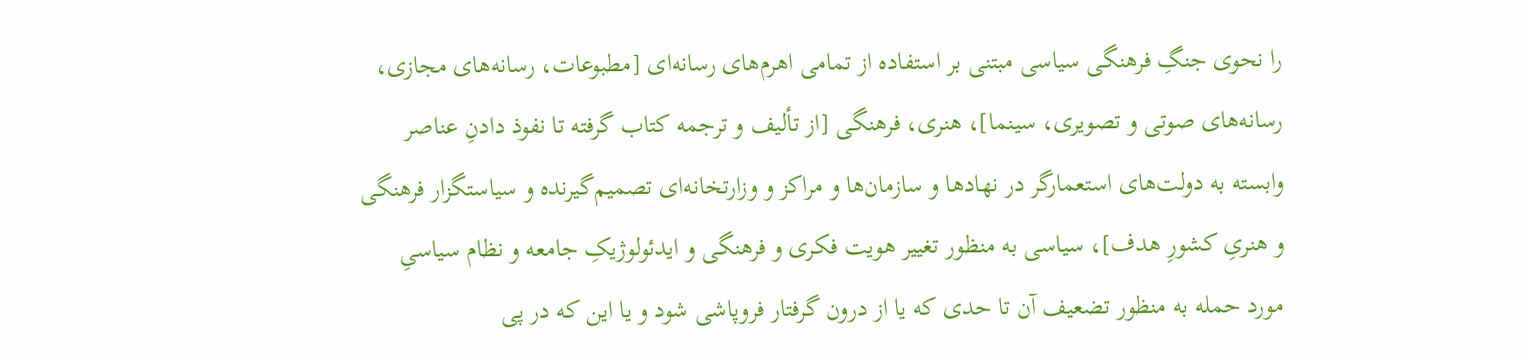را نحوی جنگِ فرهنگی سیاسی مبتنی بر استفاده از تمامی اهرم‌های رسانه‌ای [مطبوعات، رسانه‌های مجازی، رسانه‌های صوتی و تصویری، سینما]، هنری، فرهنگی [از تألیف و ترجمه کتاب گرفته تا نفوذ دادنِ عناصر وابسته به دولت‌های استعمارگر در نهادها و سازمان‌ها و مراکز و وزارتخانه‌ای تصمیم‌گیرنده و سیاستگزار فرهنگی و هنریِ کشورِ هدف]، سیاسی به منظور تغییر هویت فکری و فرهنگی و ایدئولوژیکِ جامعه و نظام سیاسیِ مورد حمله به منظور تضعیف آن تا حدی که یا از درون گرفتار فروپاشی شود و یا این که در پی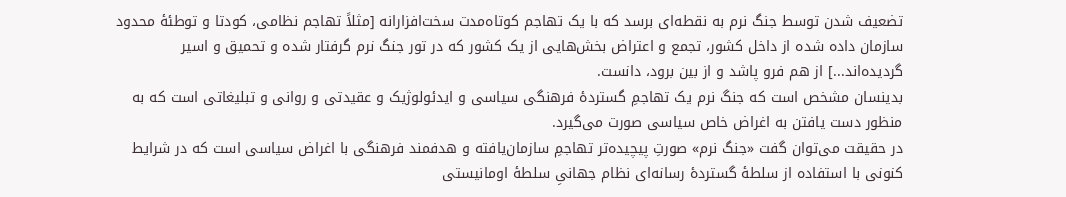تضعیف شدن توسط جنگ نرم به نقطه‌ای برسد که با یک تهاجم کوتاه‌مدت سخت‌افزارانه [مثلاً تهاجم نظامی، کودتا و توطئۀ محدود سازمان داده شده از داخل کشور، تجمع و اعتراض بخش‌هایی از یک کشور که در تور جنگ نرم گرفتار شده و تحمیق و اسیر گردیده‌اند...] از هم فرو پاشد و از بین برود، دانست.
بدینسان مشخص است که جنگ نرم یک تهاجمِ گستردۀ فرهنگی سیاسی و ایدئولوژیک و عقیدتی و روانی و تبلیغاتی است که به منظور دست یافتن به اغراض خاص سیاسی صورت می‌گیرد.
در حقیقت می‌توان گفت «جنگ نرم» صورتِ پیچیده‌تر تهاجمِ سازمان‌یافته و هدفمند فرهنگی با اغراض سیاسی است که در شرایط کنونی با استفاده از سلطۀ گستردۀ رسانه‌ای نظام جهانیِ سلطۀ اومانیستی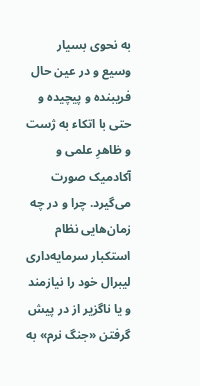به نحوی بسیار وسیع و در عین حال فریبنده و پیچیده و حتی با اتکاء به ژست و ظاهرِ علمی و آکادمیک صورت می‌گیرد. چرا و در چه زمان‌هایی نظام استکبار سرمایه‌داری لیبرال خود را نیازمند و یا ناگزیر از در پیش گرفتن «جنگ نرم» به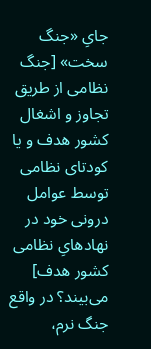جایِ «جنگ سخت» [جنگ نظامی از طریق تجاوز و اشغال کشور هدف و یا کودتای نظامی توسط عوامل درونی خود در نهادهایِ نظامی کشور هدف] می‌بیند؟ در واقع جنگ نرم،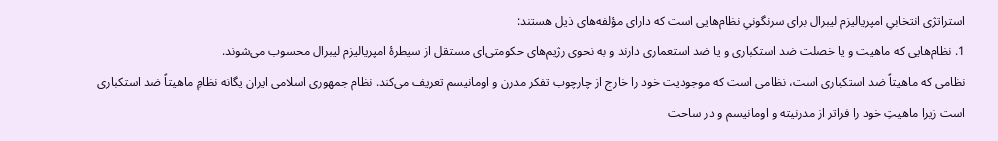استراتژی انتخابیِ امپریالیزم لیبرال برای سرنگونیِ نظام‌هایی است که دارای مؤلفه‌های ذیل هستند:
1. نظام‌هایی که ماهیت و یا خصلت ضد استکباری و یا ضد استعماری دارند و به نحوی رژیم‌های حکومتی‌ای مستقل از سیطرۀ امپریالیزم لیبرال محسوب می‌شوند.
نظامی که ماهیتاً ضد استکباری است، نظامی است که موجودیت خود را خارج از چارچوب تفکر مدرن و اومانیسم تعریف می‌کند. نظام جمهوری اسلامی ایران یگانه نظامِ ماهیتاً ضد استکباری است زیرا ماهیتِ خود را فراتر از مدرنیته و اومانیسم و در ساحت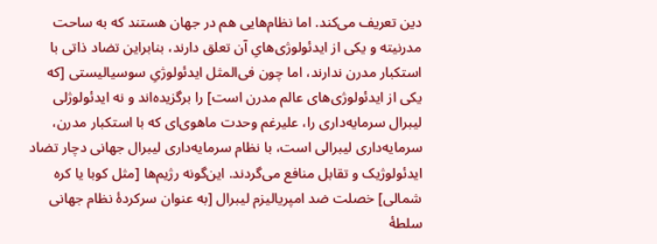دین تعریف می‌کند. اما نظام‌هایی هم در جهان هستند که به ساحت مدرنیته و یکی از ایدئولوژی‌هایِ آن تعلق دارند، بنابراین تضاد ذاتی با استکبار مدرن ندارند، اما چون فی‌المثل ایدئولوژیِ سوسیالیستی [که یکی از ایدئولوژی‌های عالم مدرن است] را برگزیده‌اند و نه ایدئولوژلی لیبرال سرمایه‌داری را، علیرغم وحدت ماهوی‌ای که با استکبار مدرن، سرمایه‌داری لیبرالی است، با نظام سرمایه‌داری لیبرال جهانی دچار تضاد ایدئولوژیک و تقابل منافع می‌گردند. این‌گونه رژیم‌ها [مثل کوبا یا کره شمالی] خصلت ضد امپریالیزم لیبرال [به عنوان سرکردۀ نظام جهانی سلطۀ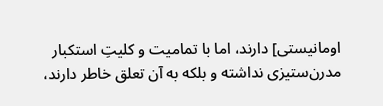اومانیستی] دارند، اما با تمامیت و کلیتِ استکبار مدرن‌ستیزی نداشته و بلکه به آن تعلق خاطر دارند،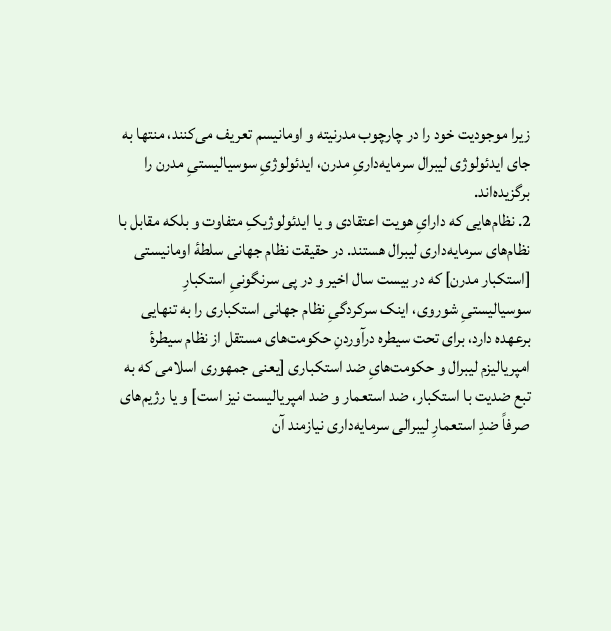زیرا موجودیت خود را در چارچوب مدرنیته و اومانیسم تعریف می‌کنند، منتها به جای ایدئولوژی لیبرال سرمایه‌داریِ مدرن، ایدئولوژیِ سوسیالیستیِ مدرن را برگزیده‌اند.
2. نظام‌هایی که دارایِ هویت اعتقادی و یا ایدئولوژیکِ متفاوت و بلکه مقابل با نظام‌های سرمایه‌داری لیبرال هستند. در حقیقت نظام جهانی سلطۀ اومانیستی [استکبار مدرن] که در بیست سال اخیر و در پی سرنگونیِ استکبارِ سوسیالیستیِ شوروی، اینک سرکردگیِ نظام جهانی استکباری را به تنهایی برعهده دارد، برای تحت سیطره درآوردنِ حکومت‌های مستقل از نظام سیطرۀ امپریالیزم لیبرال و حکومت‌هایِ ضد استکباری [یعنی جمهوری اسلامی که به تبع ضدیت با استکبار، ضد استعمار و ضد امپریالیست نیز است] و یا رژیم‌های صرفاً ضدِ استعمارِ لیبرالی سرمایه‌داری نیازمند آن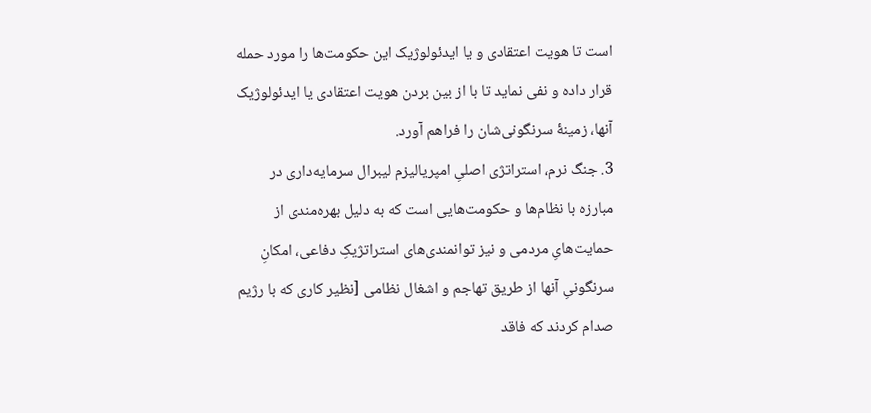است تا هویت اعتقادی و یا ایدئولوژیک این حکومت‌ها را مورد حمله قرار داده و نفی نماید تا با از بین بردن هویت اعتقادی یا ایدئولوژیک آنها، زمینۀ سرنگونی‌شان را فراهم آورد.
3. جنگ نرم، استراتژی اصلیِ امپریالیزم لیبرال سرمایه‌داری در مبارزه با نظام‌ها و حکومت‌هایی است که به دلیل بهره‌مندی از حمایت‌هایِ مردمی و نیز توانمندی‌های استراتژیکِ دفاعی، امکانِ سرنگونیِ آنها از طریق تهاجم و اشغال نظامی [نظیر کاری که با رژیم صدام کردند که فاقد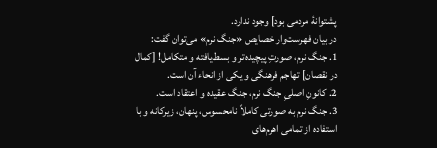پشتوانۀ مردمی بود] وجود ندارد.
در بیان فهرست‌وار خصایص «جنگ نرم» می‌توان گفت:
1. جنگ نرم، صورتِ پیچیده‌تر و بسط‌یافته و متکامل! [کمال در نقصان] تهاجم فرهنگی و یکی از انحاء آن است.
2. کانونِ اصلیِ جنگ نرم، جنگ عقیده و اعتقاد است.
3. جنگ نرم به صورتی کاملاً نامحسوس، پنهان، زیرکانه و با استفاده از تمامی اهرم‌های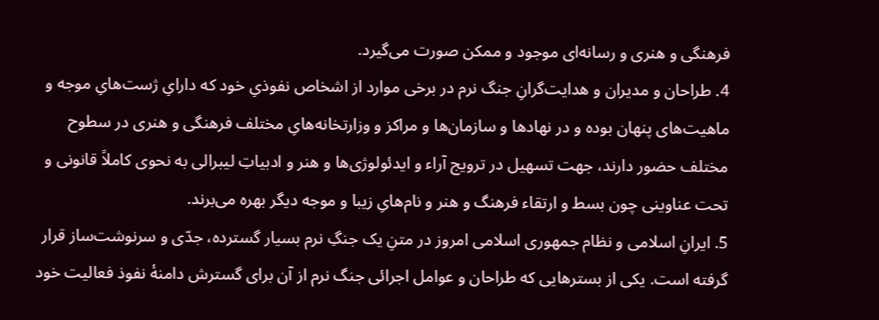فرهنگی و هنری و رسانه‌ای موجود و ممکن صورت می‌گیرد.
4. طراحان و مدیران و هدایت‌گرانِ جنگ نرم در برخی موارد از اشخاص نفوذیِ خود که دارایِ ژست‌هایِ موجه و ماهیت‌های پنهان بوده و در نهادها و سازمان‌ها و مراکز و وزارتخانه‌هایِ مختلف فرهنگی و هنری در سطوح مختلف حضور دارند، جهت تسهیل در ترویج آراء و ایدئولوژی‌ها و هنر و ادبیاتِ لیبرالی به نحوی کاملاً قانونی و تحت عناوینی چون بسط و ارتقاء فرهنگ و هنر و نام‌هایِ زیبا و موجه دیگر بهره می‌برند.
5. ایرانِ اسلامی و نظام جمهوری اسلامی امروز در متنِ یک جنگِ نرم بسیار گسترده، جدّی و سرنوشت‌ساز قرار گرفته است. یکی از بسترهایی که طراحان و عوامل اجرائی جنگ نرم از آن برای گسترش دامنۀ نفوذ فعالیت خود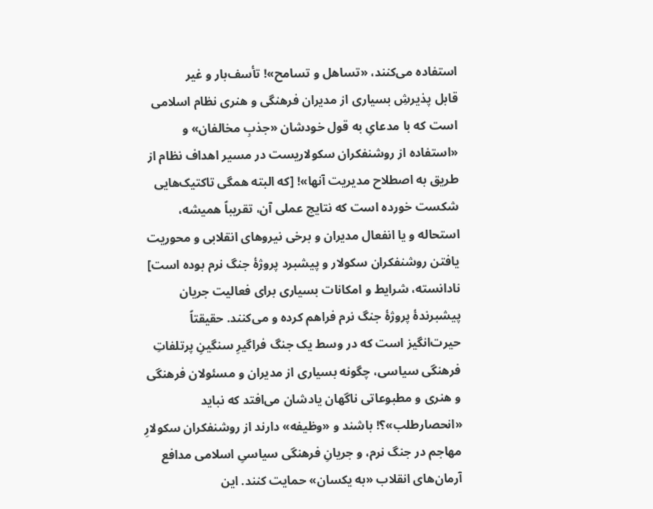استفاده می‌کنند، «تساهل و تسامح»! تأسف‌بار و غیر قابل ‌پذیرشِ بسیاری از مدیران فرهنگی و هنری نظام اسلامی است که با مدعایِ به قول خودشان «جذبِ مخالفان» و «استفاده از روشنفکران سکولاریست در مسیر اهداف نظام از طریق به اصطلاح مدیریت آنها»! [که البته همگی تاکتیک‌هایی شکست خورده است که نتایج عملی آن، تقریباً همیشه، استحاله و یا انفعال مدیران و برخی نیروهای انقلابی و محوریت یافتن روشنفکران سکولار و پیشبرد پروژۀ جنگ نرم بوده است] نادانسته، شرایط و امکانات بسیاری برای فعالیت جریان پیشبرندۀ پروژۀ جنگ نرم فراهم کرده و می‌کنند. حقیقتاً حیرت‌انگیز است که در وسط یک جنگ فراگیرِ سنگینِ پرتلفاتِ فرهنگی سیاسی، چگونه بسیاری از مدیران و مسئولان فرهنگی و هنری و مطبوعاتی ناگهان یادشان می‌افتد که نباید «انحصارطلب»؟! باشند و «وظیفه» دارند از روشنفکران سکولارِ مهاجم در جنگ نرم، و جریانِ فرهنگی سیاسیِ اسلامی مدافع آرمان‌های انقلاب «به یکسان» حمایت کنند. این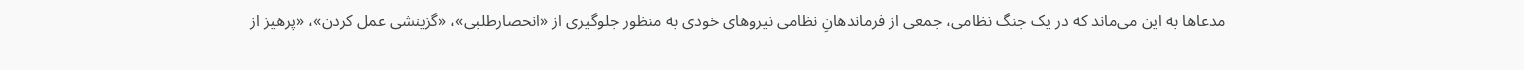مدعاها به این می‌ماند که در یک جنگ نظامی، جمعی از فرماندهانِ نظامی نیروهای خودی به منظور جلوگیری از «انحصارطلبی»، «گزینشی عمل کردن»، «پرهیز از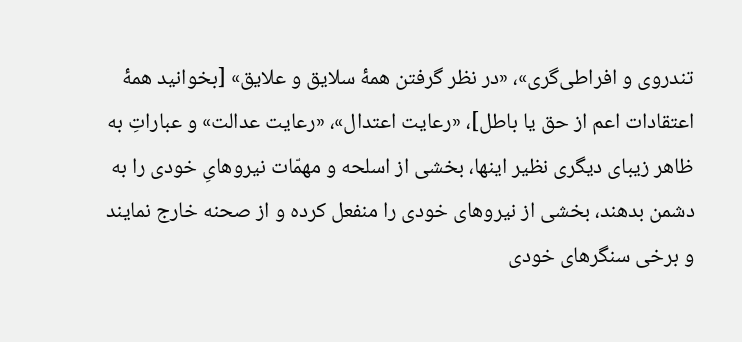تندروی و افراطی‌گری»، «در نظر گرفتن همۀ سلایق و علایق» [بخوانید همۀ اعتقادات اعم از حق یا باطل]، «رعایت اعتدال»، «رعایت عدالت» و عباراتِ به ظاهر زیبای دیگری نظیر اینها، بخشی از اسلحه و مهمّات نیروهایِ خودی را به دشمن بدهند، بخشی از نیروهای خودی را منفعل کرده و از صحنه خارج نمایند و برخی سنگرهای خودی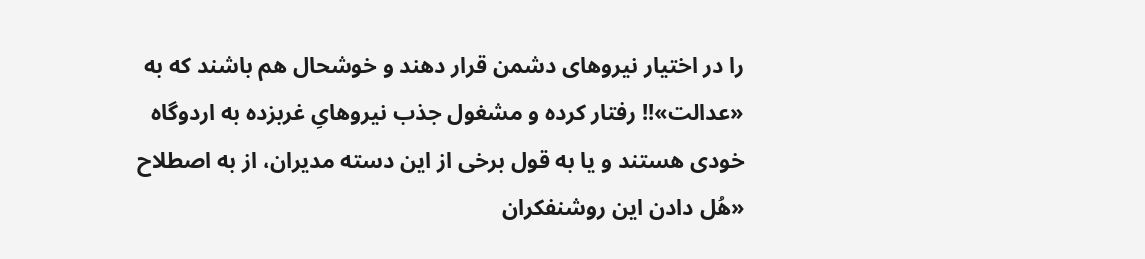را در اختیار نیروهای دشمن قرار دهند و خوشحال هم باشند که به «عدالت»!! رفتار کرده و مشغول جذب نیروهایِ غربزده به اردوگاه خودی هستند و یا به قول برخی از این دسته مدیران، از به اصطلاح «هُل دادن این روشنفکران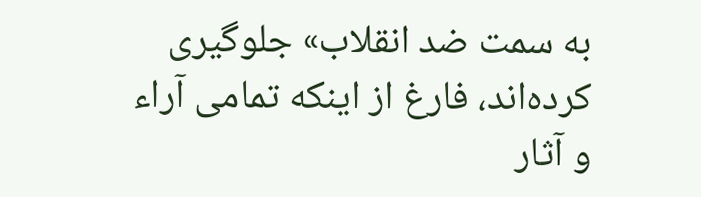به سمت ضد انقلاب» جلوگیری کرده‌اند، فارغ از اینکه تمامی آراء و آثار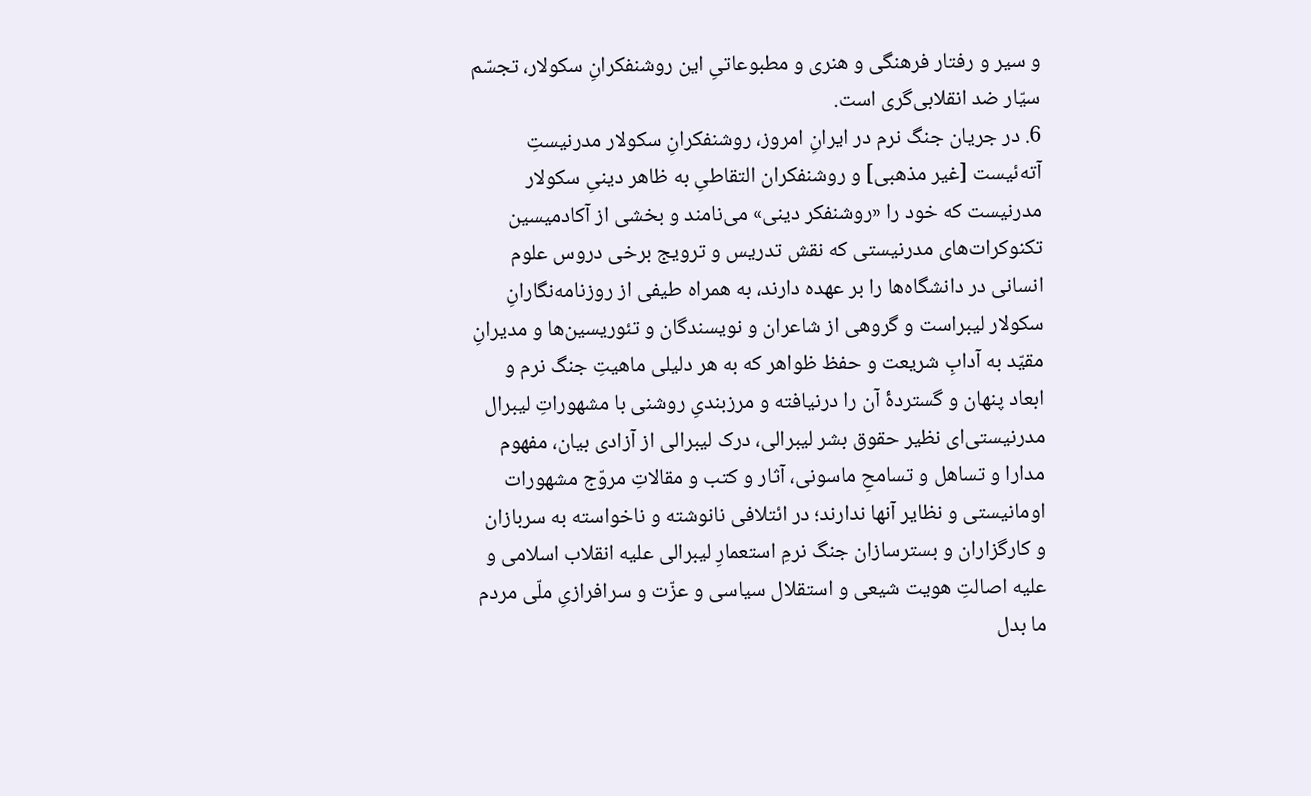و سیر و رفتار فرهنگی و هنری و مطبوعاتیِ این روشنفکرانِ سکولار، تجسّم سیّار ضد انقلابی‌گری است.
6. در جریان جنگ نرم در ایرانِ امروز، روشنفکرانِ سکولار مدرنیستِ آته‌ئیست [غیر مذهبی] و روشنفکران التقاطیِ به ظاهر دینیِ سکولار مدرنیست که خود را «روشنفکر دینی» می‌نامند و بخشی از آکادمیسین تکنوکرات‌های مدرنیستی که نقش تدریس و ترویج برخی دروس علوم انسانی در دانشگاه‌ها را بر عهده دارند، به همراه طیفی از روزنامه‌نگارانِ سکولار لیبراست و گروهی از شاعران و نویسندگان و تئوریسین‌ها و مدیرانِ مقیّد به آدابِ شریعت و حفظ ظواهر که به هر دلیلی ماهیتِ جنگ نرم و ابعاد پنهان و گستردۀ آن را درنیافته و مرزبندیِ روشنی با مشهوراتِ لیبرال مدرنیستی‌ای نظیر حقوق بشر لیبرالی، درک لیبرالی از آزادی بیان، مفهوم مدارا و تساهل و تسامحِ ماسونی، آثار و کتب و مقالاتِ مروّج مشهورات اومانیستی و نظایر آنها ندارند؛ در ائتلافی نانوشته و ناخواسته به سربازان و کارگزاران و بسترسازان جنگ نرمِ استعمارِ لیبرالی علیه انقلاب اسلامی و علیه اصالتِ هویت شیعی و استقلال سیاسی و عزّت و سرافرازیِ ملّی مردم ما بدل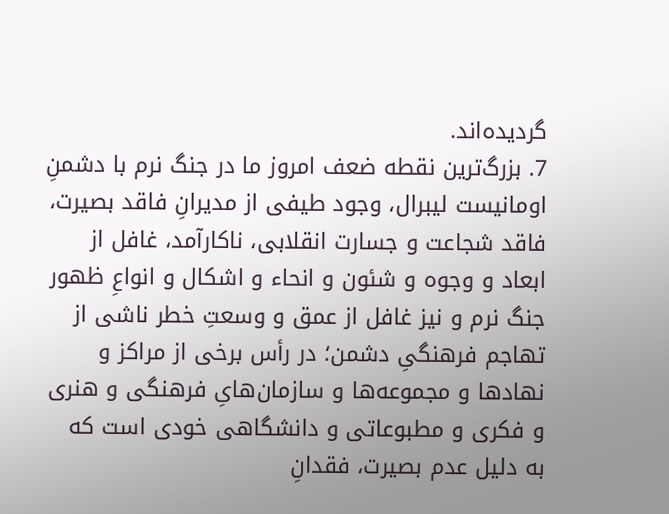گردیده‌اند.
7. بزرگ‌ترین نقطه ضعف امروز ما در جنگ نرم با دشمنِ اومانیست لیبرال، وجود طیفی از مدیرانِ فاقد بصیرت، فاقد شجاعت و جسارت انقلابی، ناکارآمد، غافل از ابعاد و وجوه و شئون و انحاء و اشکال و انواعِ ظهور جنگ نرم و نیز غافل از عمق و وسعتِ خطر ناشی از تهاجم فرهنگیِ دشمن؛ در رأس برخی از مراکز و نهادها و مجموعه‌ها و سازمان‌هایِ فرهنگی و هنری و فکری و مطبوعاتی و دانشگاهی خودی است که به دلیل عدم بصیرت، فقدانِ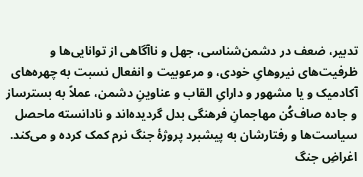تدبیر، ضعف در دشمن‌شناسی، جهل و ناآگاهی از توانایی‌ها و ظرفیت‌های نیروهایِ خودی، و مرعوبیت و انفعال نسبت به چهره‌های آکادمیک و یا مشهور و دارایِ القاب و عناوینِ دشمن، عملاً به بسترساز و جاده صاف‌کُن مهاجمانِ فرهنگی بدل گردیده‌اند و نادانسته ماحصل سیاست‌ها و رفتارشان به پیشبرد پروژۀ جنگ نرم کمک کرده و می‌کند.
اغراضِ جنگ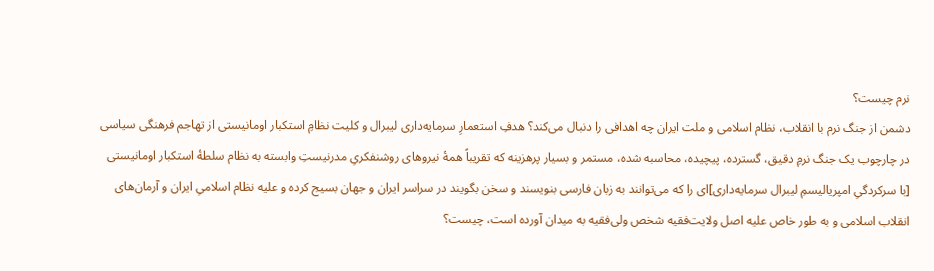نرم چیست؟
دشمن از جنگ نرم با انقلاب، نظام اسلامی و ملت ایران چه اهدافی را دنبال می‌کند؟ هدفِ استعمارِ سرمایه‌داری لیبرال و کلیت نظامِ استکبار اومانیستی از تهاجم فرهنگی سیاسی در چارچوب یک جنگ نرمِ دقیق، گسترده، پیچیده، محاسبه شده، مستمر و بسیار پرهزینه که تقریباً همۀ نیروهای روشنفکریِ مدرنیستِ وابسته به نظام سلطۀ استکبار اومانیستی [با سرکردگیِ امپریالیسمِ لیبرال سرمایه‌داری]ای را که می‌توانند به زبان فارسی بنویسند و سخن بگویند در سراسر ایران و جهان بسیج کرده و علیه نظام اسلامیِ ایران و آرمان‌های انقلاب اسلامی و به طور خاص علیه اصل ولایت‌فقیه شخص ولی‌فقیه به میدان آورده است، چیست؟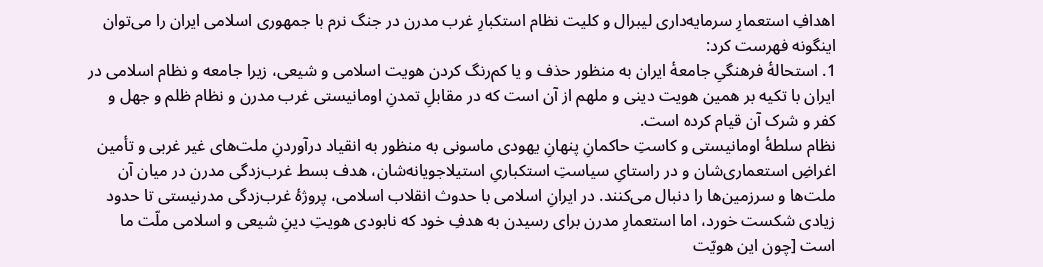اهدافِ استعمارِ سرمایه‌داری لیبرال و کلیت نظام استکبارِ غرب مدرن در جنگ نرم با جمهوری اسلامی ایران را می‌توان اینگونه فهرست کرد:
1. استحالۀ فرهنگیِ جامعۀ ایران به منظور حذف و یا کم‌رنگ کردن هویت اسلامی و شیعی، زیرا جامعه و نظام اسلامی در ایران با تکیه بر همین هویت دینی و ملهم از آن است که در مقابلِ تمدنِ اومانیستی غرب مدرن و نظام ظلم و جهل و کفر و شرک آن قیام کرده است.
نظام سلطۀ اومانیستی و کاستِ حاکمانِ پنهانِ یهودی ماسونی به منظور به انقیاد درآوردنِ ملت‌های غیر غربی و تأمین اغراضِ استعماری‌شان و در راستایِ سیاستِ استکباریِ استیلاجویانه‌شان، هدف بسط غرب‌زدگی مدرن در میان آن ملت‌ها و سرزمین‌ها را دنبال می‌کنند. در ایرانِ اسلامی با حدوث انقلاب اسلامی، پروژۀ غرب‌زدگی مدرنیستی تا حدود زیادی شکست خورد، اما استعمارِ مدرن برای رسیدن به هدفِ خود که نابودی هویتِ دینِ شیعی و اسلامی ملّت ما است [چون این هویّت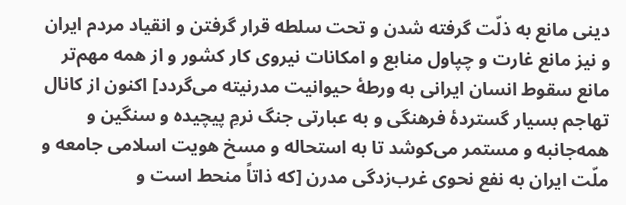دینی مانع به ذلّت گرفته شدن و تحت سلطه قرار گرفتن و انقیاد مردم ایران و نیز مانع غارت و چپاول منابع و امکانات نیروی کار کشور و از همه مهم‌تر مانع سقوط انسان ایرانی به ورطۀ حیوانیت مدرنیته می‌گردد] اکنون از کانال تهاجم بسیار گستردۀ فرهنگی و به عبارتی جنگ نرمِ پیچیده و سنگین و همه‌جانبه و مستمر می‌کوشد تا به استحاله و مسخ هویت اسلامی جامعه و ملّت ایران به نفع نحوی غرب‌زدگی مدرن [که ذاتاً منحط است و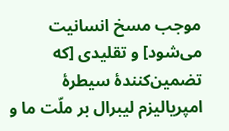موجب مسخ انسانیت می‌شود] و تقلیدی [که تضمین‌کنندۀ سیطرۀ امپریالیزم لیبرال بر ملّت ما و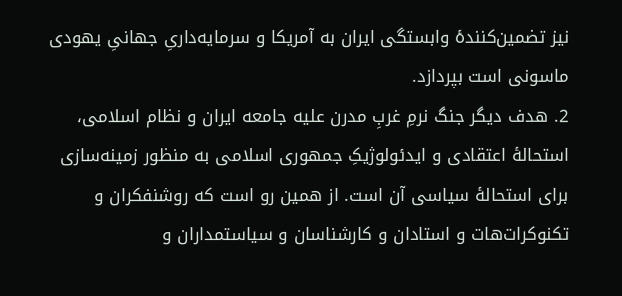نیز تضمین‌کنندۀ وابستگی ایران به آمریکا و سرمایه‌داریِ جهانیِ یهودی ماسونی است بپردازد.
2. هدف دیگر جنگ نرمِ غربِ مدرن علیه جامعه ایران و نظام اسلامی، استحالۀ اعتقادی و ایدئولوژیکِ جمهوری اسلامی به منظور زمینه‌سازی برای استحالۀ سیاسی آن است. از همین رو است که روشنفکران و تکنوکرات‌هات و استادان و کارشناسان و سیاستمداران و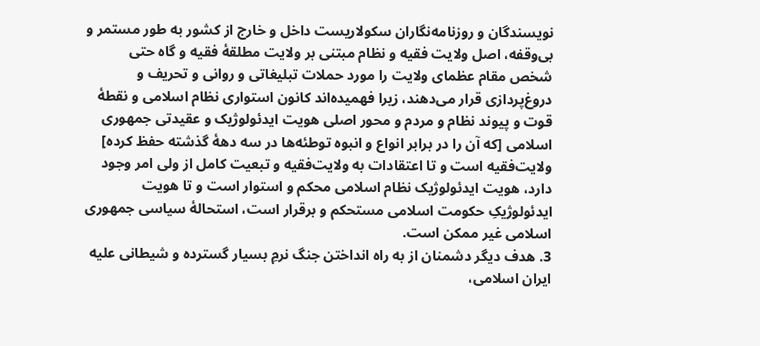نویسندگان و روزنامه‌نگاران سکولاریست داخل و خارج از کشور به طور مستمر و بی‌وقفه، اصل ولایت فقیه و نظام مبتنی بر ولایت مطلقۀ فقیه و گاه حتی شخص مقام عظمای ولایت را مورد حملات تبلیغاتی و روانی و تحریف و دروغ‌پردازی قرار می‌دهند، زیرا فهمیده‌اند کانون استواری نظام اسلامی و نقطۀ قوت و پیوند نظام و مردم و محور اصلی هویت ایدئولوژیک و عقیدتی جمهوری اسلامی [که آن را در برابر انواع و انبوه توطئه‌ها در سه دهۀ گذشته حفظ کرده] ولایت‌فقیه است و تا اعتقادات به ولایت‌فقیه و تبعیت کامل از ولی امر وجود دارد، هویت ایدئولوژیک نظام اسلامی محکم و استوار است و تا هویت ایدئولوژیکِ حکومت اسلامی مستحکم و برقرار است، استحالۀ سیاسی جمهوری اسلامی غیر ممکن است.
3. هدف دیگر دشمنان از به راه انداختن جنگ نرمِ بسیار گسترده و شیطانی علیه ایران اسلامی،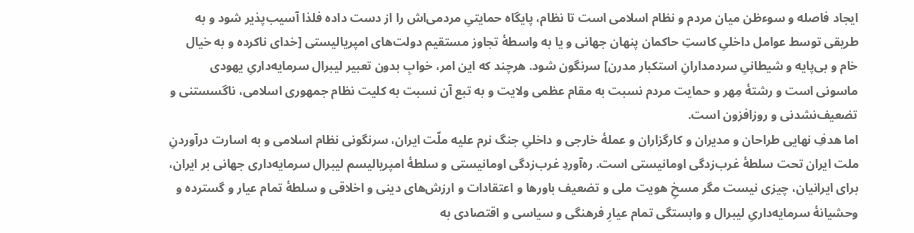ایجاد فاصله و سوء‌ظن میان مردم و نظام اسلامی است تا نظام، پایگاه حمایتیِ مردمی‌اش را از دست داده فلذا آسیب‌پذیر شود و به طریقی توسط عوامل داخلیِ کاستِ حاکمان پنهان جهانی و یا به واسطۀ تجاوز مستقیم دولت‌های امپریالیستی [خدای ناکرده و به خیال خام و بی‌پایه و شیطانیِ سردمدارانِ استکبار مدرن] سرنگون شود. هرچند که این امر، خوابِ بدون تعبیر لیبرال سرمایه‌داریِ یهودی ماسونی است و رشتۀ مِهر و حمایت مردم نسبت به مقام عظمی ولایت و به تبع آن نسبت به کلیت نظام جمهوری اسلامی، ناگسستنی و تضعیف‌نشدنی و روزافزون است.
اما هدفِ نهایی طراحان و مدیران و کارگزاران و عملۀ خارجی و داخلیِ جنگ نرم علیه ملّت ایران، سرنگونی نظام اسلامی و به اسارت درآوردنِ ملت ایران تحت سلطۀ غرب‌زدگی اومانیستی است. ره‌آوردِ غرب‌زدگی اومانیستی و سلطۀ امپریالیسم لیبرال سرمایه‌داری جهانی بر ایران، برای ایرانیان، چیزی نیست مگر مسخِ هویت ملی و تضعیف باورها و اعتقادات و ارزش‌های دینی و اخلاقی و سلطۀ تمام عیار و گسترده و وحشیانۀ سرمایه‌داریِ لیبرال و وابستگی تمام عیارِ فرهنگی و سیاسی و اقتصادی به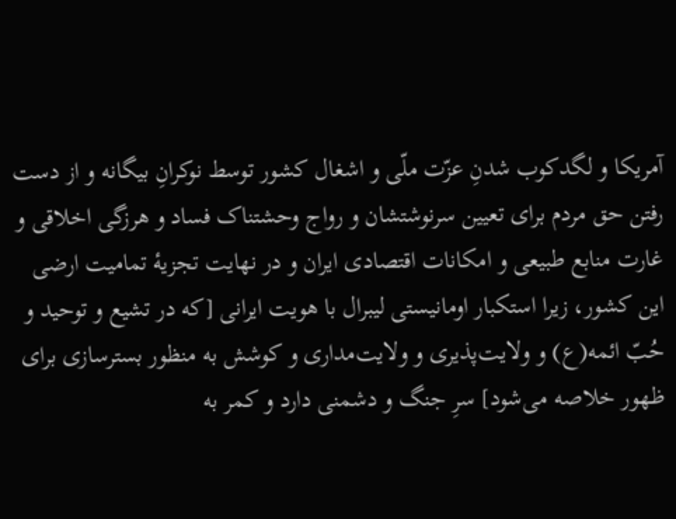آمریکا و لگدکوب شدنِ عزّت ملّی و اشغال کشور توسط نوکرانِ بیگانه و از دست رفتن حق مردم برای تعیین سرنوشتشان و رواج وحشتناک فساد و هرزگی اخلاقی و غارت منابع طبیعی و امکانات اقتصادی ایران و در نهایت تجزیۀ تمامیت ارضی این کشور، زیرا استکبار اومانیستی لیبرال با هویت ایرانی [که در تشیع و توحید و حُبّ ائمه(ع) و ولایت‌پذیری و ولایت‌مداری و کوشش به منظور بسترسازی برای ظهور خلاصه می‌شود] سرِ جنگ و دشمنی دارد و کمر به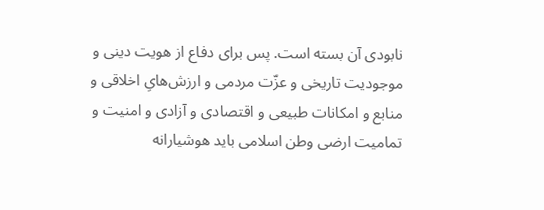نابودی آن بسته است. پس برای دفاع از هویت دینی و موجودیت تاریخی و عزّت مردمی و ارزش‌هایِ اخلاقی و منابع و امکانات طبیعی و اقتصادی و آزادی و امنیت و تمامیت ارضی وطن اسلامی باید هوشیارانه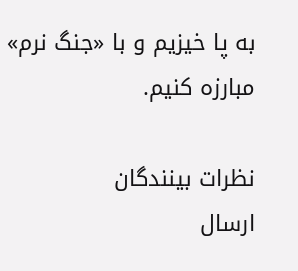به پا خیزیم و با «جنگ نرم» مبارزه کنیم.

نظرات بینندگان
ارسال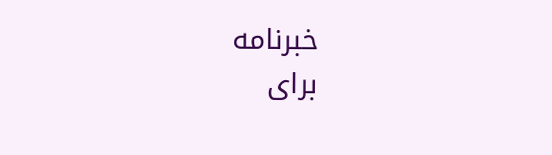خبرنامه
برای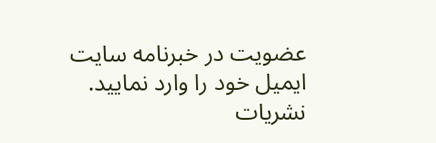عضویت در خبرنامه سایت ایمیل خود را وارد نمایید.
نشریات